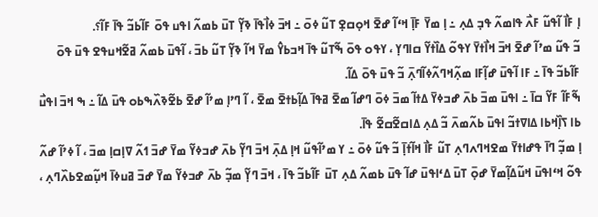ߊ߲ ߓߊ߯ ߊ߬ߟߎ߬ ߓߍ߯ ߟߊߘߍ߬ ߟߏ߲ ߡߍ߲ ߸ ߊ߲ ߘߌ߫ ߓߊ߲߫ ߞߵߊ߬ ߝߐ߫ ߞߋ߲ߛߐ߲ ߠߎ߬ ߦߋ߫ ߸ ߞߏ߫ ߦߊ߯ߟߊ߫ ߢߌ߲߬ ߠߎ߫ ߕߘߍ߬ ߊߟߎ ߟߋ߫ ߓߊ߬ߕߏ߬ ߟߊ߫ ߓߊ߬؟.
ߏ߬ ߟߎ߬ ߘߴߊ߬ ߝߐ߫ ߞߏ߫ ߞߊ߯ߙߌ߫ ߌߟߋ߬ ߡߊ߰ߙߌ߬ ߛߊߣߌ߲ ، ߌߟߋ ߟߋ߫ ߒ߬ߠߎ߬ ߟߊ߫ ߞߏߕߌ߮ ߘߌ߫ ߞߊ߬ ߢߌ߲߬ ߠߎ߬ ߕߏ߫ ، ߊ߬ߟߎ߫ ߕߘߍ߬ ߥߐ߬ߞߎߟߐ ߟߎ߫ ߟߋ߫ ߓߊ߬ߕߏ߬ ߟߊ߫ ߸ ߓߊ ߊ߬ߟߎ߫ ߝߊ߲߬ߓߊ ߘߍ߲߬ߞߣߍ߬ߦߊ߬ߣߍ߲߫ ߏ߬ ߟߎ߫ ߟߋ߫ ߡߊ߬.
ߒ߬ߓߊ߬ ߓߌ߬ ߛߊ߫ ߸ ߊߟߎ߫ ߘߏ߫ ߕߍ߫ ߝߏߦߌ߫ ߡߙߊ߬ ߘߏ߫ ߦߋ߫ ߣߝߊ߬ ߘߐ߫ ߥߟߊ߫ ߡߊ߲߬ߕߙߐ߫ ߘߐ߫ ، ߊ߬ ߣߴߊ߲ ߘߴߊ߬ ߝߐ߫ ߕߐ߬ߢߍ߰ߒߕߋ ߟߎ߫ ߡߊ߬ ߸ ߒ ߞߏ߫ ߊߟߎ߯ ߕߊ ߖߊ߲߰ߞߕߊ ߡߊߜߙߏ߬ ߊߟߎ߫ ߕߍ߬ߘߍ߫ ߏ߬ ߡߍ߲ ߡߊߛߐ߬ߛߐ߬ ߟߊ߫.
ߊ߲ ߘߏ߲߬ ߣߊ߫ ߟߝߊߙߌ߫ ߘߐߞߣߍߣߍ߲ ߠߎ߬ ߓߊ߯ ߞߊ߬ߙߊ߲߫ ߏ߬ ߟߎ߬ ߦߋ߫ ߸ ߌ ߘߴߊ߬ߟߎ߬ ߞߊ߲ ߡߍ߲߫ ߞߏ߫ ߣߌ߲߬ ߕߍ߫ ߝߏߦߌ߬ ߘߌ߫ ߝߏ߫ ߗߍ߬ ߜߊ߲ߛߊ߲ ߘߏ߫ ، ߊ߬ ߦߴߊ߬ ߝߍ߬ ߟߋ߬ ߞߵߊߟߎ߫ ߞߎ߬ߡߊ߲߬ߘߌ߫ ߝߋ߲߫ ߠߎ߫ ߡߵߊߟߎ߫ ߝߊ߬ ߟߎ߫ ߕߘߍ߬ ߡߍ߲ ߠߎ߫ ߓߊ߬ߕߏ߬ ߟߊ߫ ، ߞߏ߫ ߣߌ߲߬ ߘߏ߲߬ ߕߍ߫ ߝߏߦߌ߬ ߘߌ߫ ߝߏ߫ ߥߎߦߊ߫ ߞߎ߲߬ߘߐߕߍ߰ߣߍ߲ ،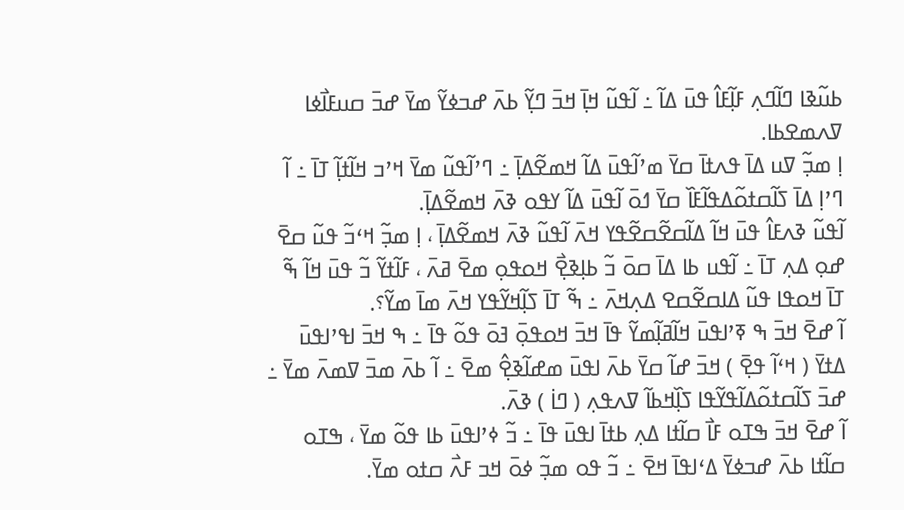ߕߎ߬ߢߊ ߣߊ߬ߣߍ߲ ߓߊ߲߬ߓߊ߮ ߟߎ߫ ߡߊ߬ ߸ ߊ߬ߟߎ߬ ߞߊ߲߫ ߞߏ߫ ߣߌ߲߬ ߕߍ߫ ߝߏߦߌ߬ ߘߌ߫ ߝߏ߫ ߛߎߓߊ߯ߦߊ ߜߍߘߐߕߊ.
ߊ߲ ߘߏ߲߬ ߜߎ ߡߊ߫ ߟߍߙߊ߫ ߛߌ߫ ߘߴߊ߬ߟߎ߫ ߡߊ߬ ߞߘߐ߬ߡߊ߲߫ ߸ ߣߴߊ߬ߟߎ߬ ߘߌ߫ ߞߴߏ ߞߊ߬ߙߊ߲߬ ߠߊ߫ ߸ ߊ߬ ߣߴߊ߲ ߡߊ߫ ߖߊ߬ߛߙߋ߬ߡߟߊ߬ߓߊ߰ ߛߌ߫ ߗߋ߫ ߊ߬ߟߎ߫ ߡߊ߬ ߌߟߋ ߢߍ߫ ߞߘߐ߬ߡߊ߲߫.
ߊ߬ߟߎ߬ ߢߍߓߊ߮ ߟߎ߫ ߞߊ߬ ߡߊ߬ߛߐ߬ߛߐ߬ߟߌ ߞߍ߫ ߊ߬ߟߎ߬ ߢߍ߫ ߞߘߐ߬ߡߊ߲߫ ، ߊ߲ ߘߏ߲߬ ߞߵߏ߬ ߟߎ߬ ߛߐ߫ ߝߋ߲ ߡߍ߲ ߠߊ߫ ߸ ߊ߬ߟߎ ߕߊ ߡߊ߫ ߛߋ߫ ߏ߬ ߕߊ߲ߢߐ߲߯ ߞߋߟߋ߲ ߘߐ߫ ߥߍ߫ ، ߓߊ߬ߙߌ߬ ߏ߬ ߟߎ߫ ߞߊ߬ ߒ߬ ߠߊ߫ ߞߋߟߊ ߟߎ߬ ߡߊߛߐ߬ߛߐ ߡߍ߲ߞߍ߫ ߸ ߒ߬ ߠߊ߫ ߖߊ߲߬ߞߌ߬ߟߌ ߞߍ߫ ߘߊ߫ ߘߌ߬؟.
ߊ߬ ߝߐ߫ ߞߏ߫ ߒ ߧߴߊߟߎ߫ ߞߊ߬ߥߊ߲߬ߘߌ߬ ߟߊ߫ ߞߏ߫ ߞߋߟߋ߲߫ ߔߋ߫ ߟߋ߬ ߟߊ߫ ߸ ߒ ߞߏ߫ ߊߟߴߊߟߎ߫ ߡߙߌ߫ ( ߞߵߊ߬ ߟߐ߲߫ ) ߞߏ߫ ߝߊ߬ ߛߌ߫ ߕߍ߫ ߊߟߎ߫ ߘߝߊ߬ߢߐ߲߮ ߘߐ߫ ߸ ߊ߬ ߕߍ߫ ߘߏ߫ ߜߘߍ߫ ߘߌ߫ ߸ ߝߏ߫ ߖߊ߬ߛߙߋ߬ߡߊ߬ߟߌ߬ߟߊ ߖߊ߲߰ߞߕߊ߬ ߜߍߟߍ߲ ( ߣߊ߭ ) ߢߍ߫.
ߊ߬ ߝߐ߫ ߞߏ߫ ߒߠߋ ߓߊ߯ ߛߊ߬ߙߊ ߡߍ߲ ߕߙߊ߫ ߊߟߎ߫ ߟߊ߫ ߸ ߏ߬ ߦߴߊߟߎ߫ ߕߊ ߟߋ߬ ߘߌ߫ ، ߒߠߋ ߛߊ߬ߙߊ ߕߍ߫ ߝߏߦߌ߫ ߡߵߊߟߊ߫ ߞߐ߫ ߸ ߏ߬ ߟߋ ߘߏ߲߬ ߦߋ߫ ߞߏ ߓߍ߯ ߛߙߋ ߘߌ߫.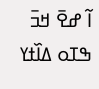ߊ߬ ߝߐ߫ ߞߏ߫ ߒߠߋ ߡߊ߰ߙߌ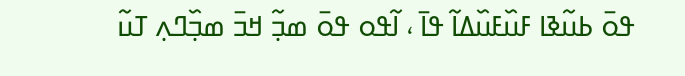ߟߋ߫ ߕߎ߬ߢߊ ߓߎ߰ߓߎ߰ߡߊ߬ ߟߊ߫ ، ߊ߬ߟߋ ߟߋ߫ ߘߏ߲߬ ߞߏ߫ ߘߏ߲߰ߣߍ߲ ߠߎ߬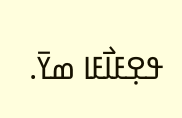ߟߐ߲ߓߊ߯ߓߊ ߘߌ߫.